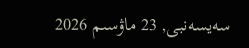سەيسەنبى, 23 ماۋسىم 2026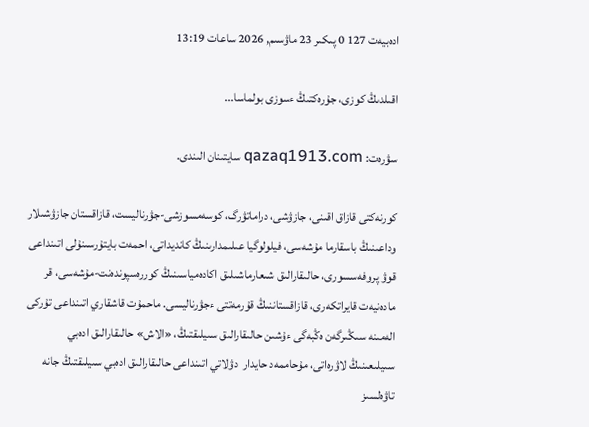ادەبيەت 127 0 پىكىر 23 ماۋسىم, 2026 ساعات 13:19

اقىلدىڭ كوزى، جۇرەكتىڭ ءسوزى بولماسا...

سۋرەت: qazaq1913.com سايتىنان الىندى.

كورنەكتى قازاق اقىنى، جازۋشى، دراماتۋرگ، كوسەمسوزشى-جۋرناليست، قازاقستان جازۋشىلار وداعىنىڭ باسقارما مۇشەسى، فيلولوگيا عىلىمدارىنىڭ كانديداتى، احمەت بايتۇرسىنۇلى اتىنداعى قوۋ پروفەسسورى، حالىقارالىق شىعارماشىلىق اكادەمياسىنىڭ كوررەسپوندەنت-مۇشەسى، قر مادەنيەت قايراتكەرى، قازاقستاننىڭ قۇرمەتتى ءجۋرناليسى. ماحمۇت قاشقاري اتىنداعى تۇركى الەمىنە سىڭىرگەن ەڭبەگى ءۇشىن حالىقارالىق سىيلىقتىڭ، «الاش» حالىقارالىق ادەبي سىيلىعىنىڭ لاۋرەاتى، مۇحاممەد حايدار  دۋلاتي اتىنداعى حالىقارالىق ادەبي سىيلىقتىڭ جانە تاۋەلسىز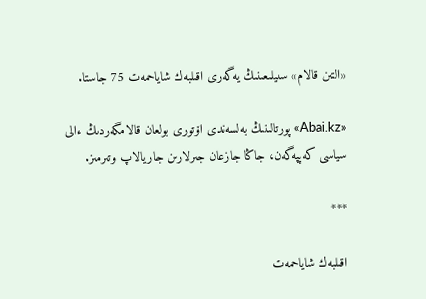«التىن قالام» سىيلىعىنىڭ يەگەرى اقىلبەك شاياحمەت 75 جاستا.

«Abai.kz» پورتالىنىڭ بەلسەندى اۆتورى بولعان قالامگەردىڭ ءالى سياسى كەپپەگەن، جاڭا جازعان جىرلارىن جاريالاپ وتىرمىز.

***

اقىلبەك شاياحمەت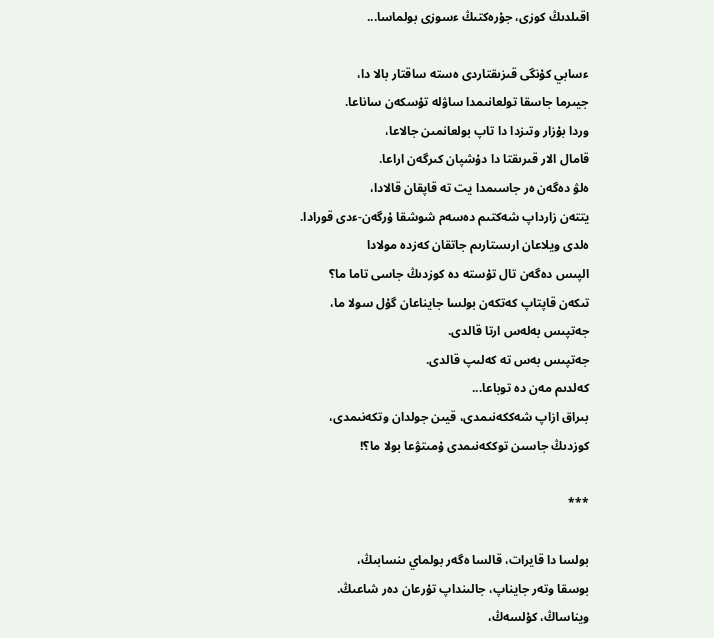اقىلدىڭ كوزى، جۇرەكتىڭ ءسوزى بولماسا...

ءسابي كۇنگى قىزىقتاردى ەستە ساقتار بالا دا،
جيىرما جاسقا تولعانىمدا ساۋلە تۇسكەن ساناعا.
وردا بۇزار وتىزدا دا تاپ بولعانمىن جالاعا،
قامال الار قىرىقتا دا دۇشپان كىرگەن اراعا.
ەلۋ دەگەن ەر جاسىمدا يت تە قاپقان قالادا،
يتتەن زارداپ شەكتىم دەسەم شوشقا ۇرگەن-ءدى قورادا.
ەلدى ويلاعان ارىستارىم جاتقان كەزدە مولادا
الپىس دەگەن تال تۇستە دە كوزدىڭ جاسى تاما ما؟
تىكەن قاپتاپ كەتكەن بولسا جايناعان گۇل سولا ما،
جەتپىس بەلەس ارتا قالدى.
جەتپىس بەس تە كەلىپ قالدى.
كەلدىم مەن دە توباعا...
بىراق ازاپ شەككەنىمدى، قيىن جولدان وتكەنىمدى،
كوزدىڭ جاسىن توككەنىمدى ۇمىتۋعا بولا ما؟!

***

بولسا دا قايرات، قالسا ەگەر بولماي ىنسابىڭ،
بوسقا وتەر جايناپ، جالىنداپ تۇرعان دەر شاعىڭ.
ويناساڭ، كۇلسەڭ،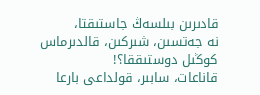قادىرىن بىلسەڭ جاستىقتا،
نە جەتسىن، شىركىن، قالدىرماس كوڭىل دوستىققا؟!
قاناعات، سابىر، قولداعى بارعا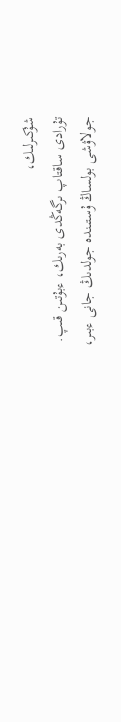شۇكىرلىك،
تۇرادى ساقتاپ ىرگەڭدى بەرىك، ءبۇتىن قىپ.
جولاۋشى بولساڭ ۇستىندە جولدىڭ جانى ءبىر،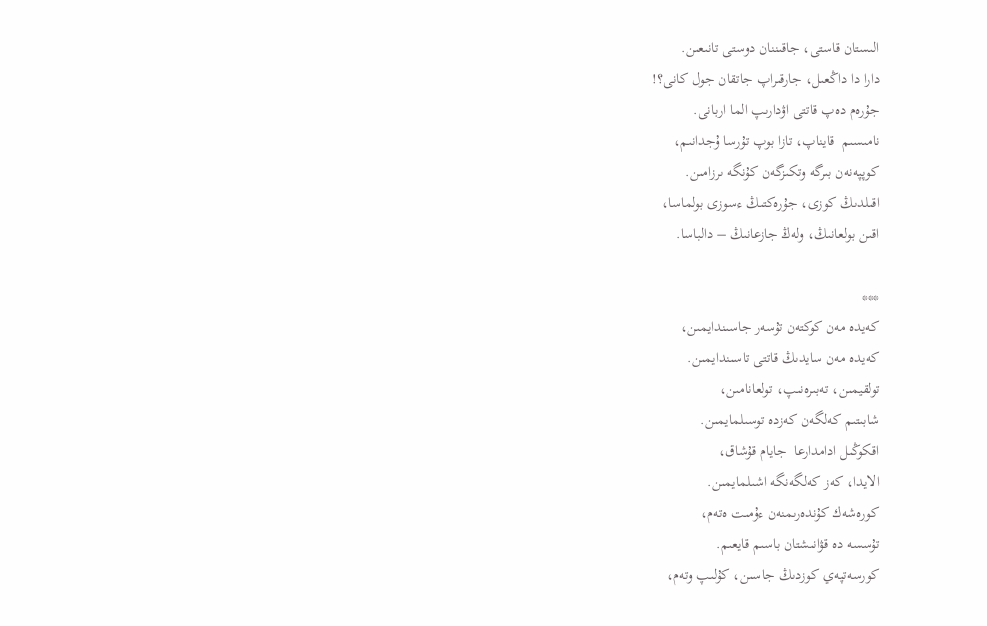الىستان قاستى، جاقىننان دوستى تانىعىن.
دارا دا داڭعىل، جارقىراپ جاتقان جول كانى؟!
جۇرەم دەپ قاتتى اۋدارىپ الما اربانى.
نامىسىم  قايناپ، تازا بوپ تۇرسا ۇجدانىم،
كوپپەنەن بىرگە وتكىزگەن كۇنگە ىرزامىن.
اقىلدىڭ كوزى، جۇرەكتىڭ ءسوزى بولماسا،
اقىن بولعانىڭ، ولەڭ جازعانىڭ – دالباسا.

***
كەيدە مەن كوكتەن تۇسەر جاسىندايمىن،
كەيدە مەن سايدىڭ قاتتى تاسىندايمىن.
تولقيمىن، تەبىرەنىپ، تولعانامىن،
شابىتىم كەلگەن كەزدە توسىلمايمىن.
اقكوڭىل ادامدارعا  جايام قۇشاق،
الايدا، كەز كەلگەنگە اشىلمايمىن.
كورەشەك كۇندەرىمنەن ءۇمىت ەتەم،
تۇسسە دە قۋانىشتان باسىم قايعىم.
كورسەتپەي كوزدىڭ جاسىن، كۇلىپ وتەم،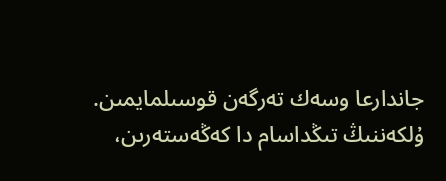جاندارعا وسەك تەرگەن قوسىلمايمىن.
ۇلكەننىڭ تىڭداسام دا كەڭەستەرىن،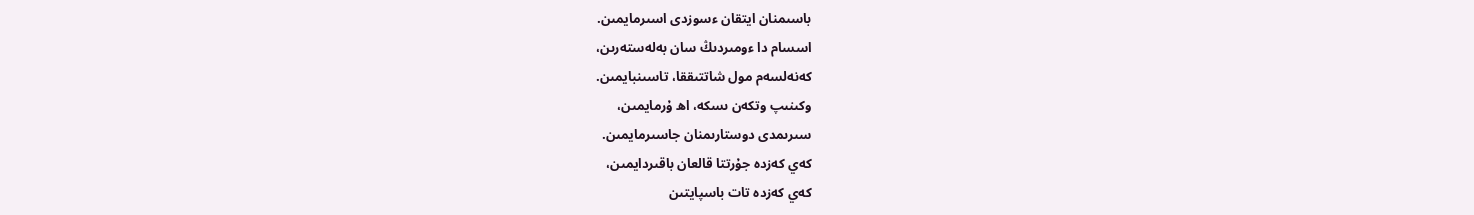باسىمنان ايتقان ءسوزدى اسىرمايمىن.
اسسام دا ءومىردىڭ سان بەلەستەرىن،
كەنەلسەم مول شاتتىققا، تاسىنبايمىن.
وكىنىپ وتكەن ىسكە، اھ ۇرمايمىن،
سىرىمدى دوستارىمنان جاسىرمايمىن.
كەي كەزدە جۇرتتا قالعان باقىردايمىن،
كەي كەزدە تات باسپايتىن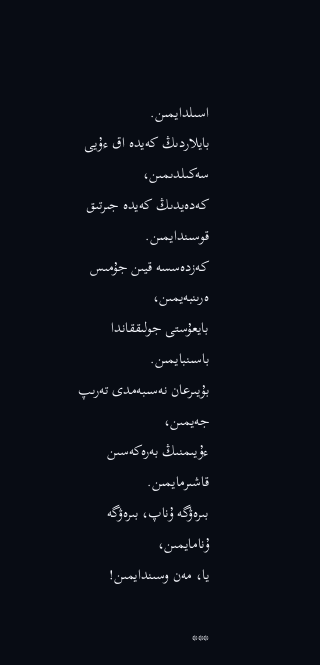اسىلدايمىن.
بايلاردىڭ كەيدە اق ءۇيى سەكىلدىمىن،
كەدەيدىڭ كەيدە جىرتىق قوسىندايمىن.
كەزدەسسە قيىن جۇمىس ەرىنبەيمىن،
بايعۇستى جولىققاندا باسىنبايمىن.
بۇيىرعان نەسىبەمدى تەرىپ جەيمىن،
ءۇيىمنىڭ بەرەكەسىن قاشىرمايمىن.
بىرەۋگە ۇناپ، بىرەۋگە ۇنامايمىن،
يا، مەن وسىندايمىن!

***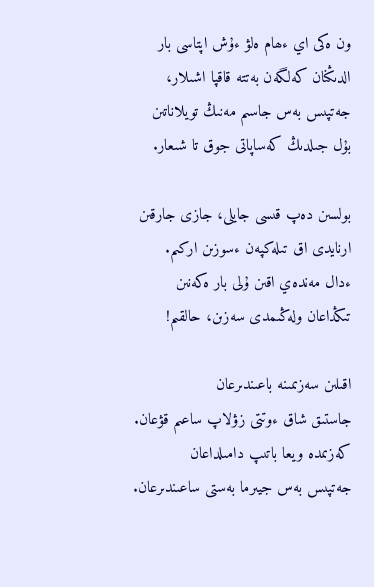ون ەكى اي ءھام ەلۋ ءۇش اپتاسى بار
الدىڭنان كەلگەن بەتتە قاقپا اشىلار،
جەتپىس بەس جاسىم مەنىڭ تويلاناتىن
بۇل جىلدىڭ كەساپاتى جوق تا شىعار.

بولسىن دەپ قىسى جايلى، جازى جارقىن
ارنايدى اق تىلەكپەن ءسوزىن اركىم.
ءدال مەندەي اقىن ۇلى بار ەكەنىن
تىڭداعان ولەڭىمدى سەزىن، حالقىم!

اقىلىن سەزىمىنە باعىندىرعان
جاستىق شاق ءوتتى زۋلاپ ساعىم قۋعان.
كەزىمدە ويعا باتىپ دامىلداعان
جەتپىس بەس جيىرما بەستى ساعىندىرعان.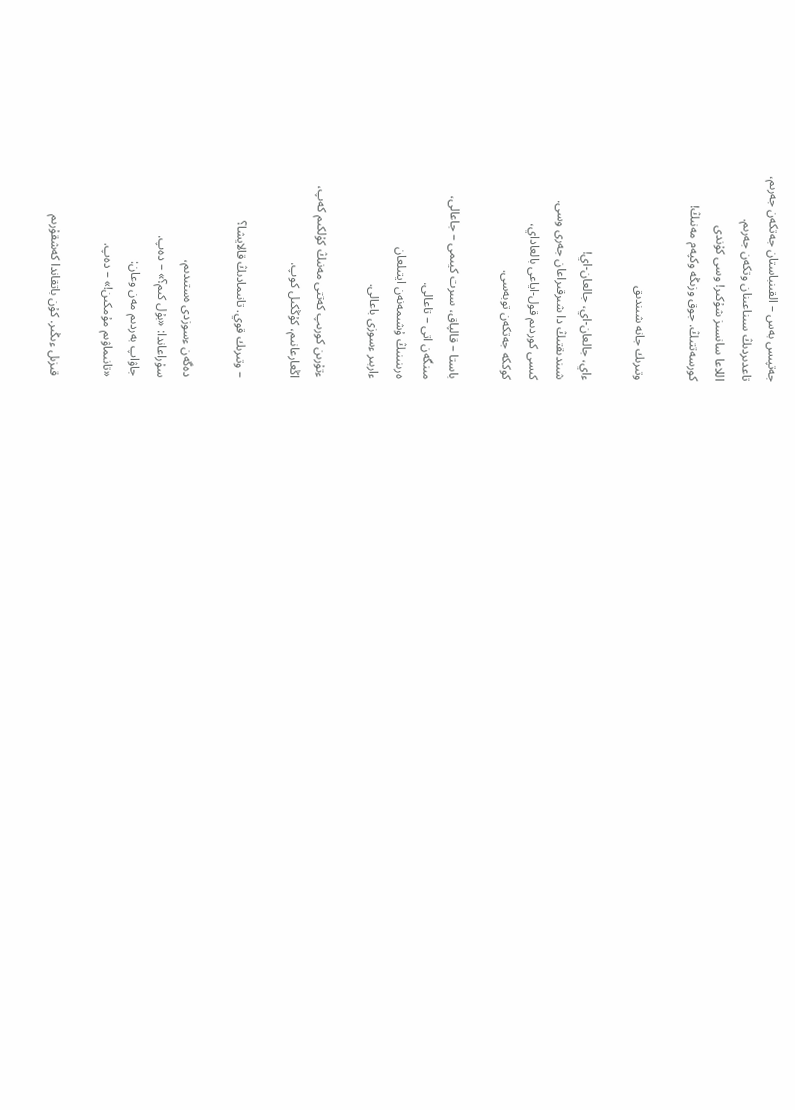جەتپىس بەس – القىنباستان جەتكەن جەرىم،
تاعدىردىڭ سىناعىنان وتكەن جەرىم.
اللاعا سانسىز شۇكىر! وسى كۇندى
كورسەتتىڭ. جوق وزىڭە وكپەم مەنىڭ!

وتىرىك جانە شىندىق

ءاي، جالعان-اي، جالعان-اي!
شىندىقتىڭ دا شىرقىراعان جەرى وسى.
كىسى كوردىم قول-اياعى بالعاداي،
كوككە جەتكەن توبەسى.

باستا – قالپاق، سىرت كيىمى – جاعالى،
مىنگەن اتى – تاعالى.
ەرىنىنىڭ ۇشىمەنەن ايتىلعان
ءاربىر ءسوزى باعالى.

ءتۇرىن كورىپ كەتتى مەنىڭ كۇلكىم كەپ،
اڭعارعانىم، كۇڭكىل كوپ.

– وتىرىك قوي. تانىمادىڭ قالايشا؟

دەگەن ءسوزدى ەستىدىم،
سۇراعاندا: «بۇل كىم؟» – دەپ.
جاۋاپ بەردىم مەن وعان:
«تانىماۋىم مۇمكىن!» – دەپ.

قىزىل ءىڭىر. كۇن باتقاندا كەشقۇرىم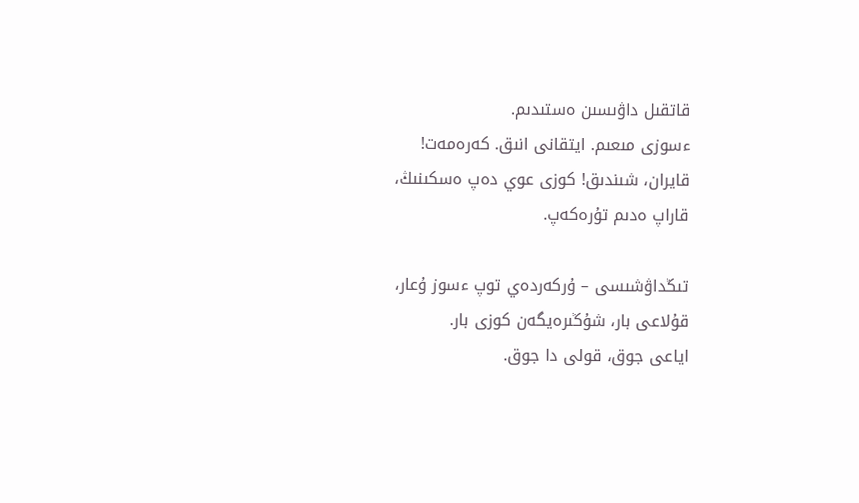قاتقىل داۋىسىن ەستىدىم.
ءسوزى مىعىم. ايتقانى انىق. كەرەمەت!
قايران، شىندىق! كوزى عوي دەپ ەسكىنىڭ،
قاراپ ەدىم تۇرەكەپ.

تىڭداۋشىسى – ۇركەردەي توپ ءسوز ۇعار،
قۇلاعى بار، شۇڭىرەيگەن كوزى بار.
اياعى جوق، قولى دا جوق.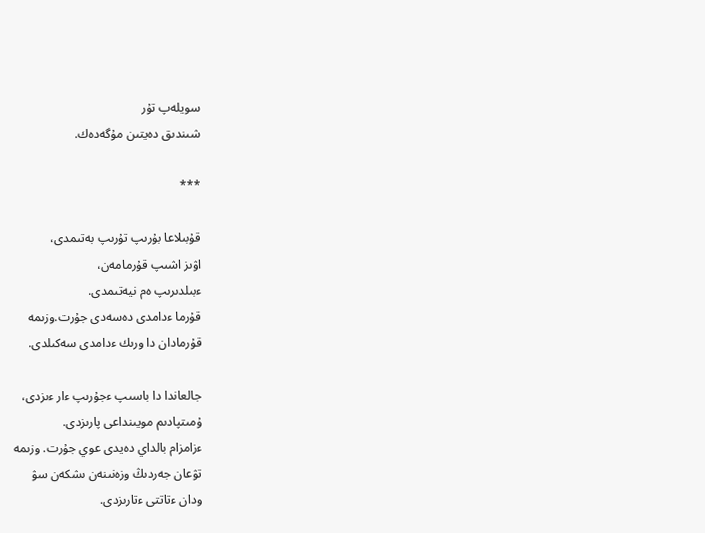سويلەپ تۇر
شىندىق دەيتىن مۇگەدەك.

***

قۇبىلاعا بۇرىپ تۇرىپ بەتىمدى،
اۋىز اشىپ قۇرمامەن،
ءبىلدىرىپ ەم نيەتىمدى.
قۇرما ءدامدى دەسەدى جۇرت.وزىمە
قۇرمادان دا ورىك ءدامدى سەكىلدى.

جالعاندا دا باسىپ ءجۇرىپ ءار ءىزدى،
ۇمىتپادىم مويىنداعى پارىزدى.
ءزامزام بالداي دەيدى عوي جۇرت. وزىمە
تۋعان جەردىڭ وزەنىنەن ىشكەن سۋ
ودان ءتاتتى ءتارىزدى.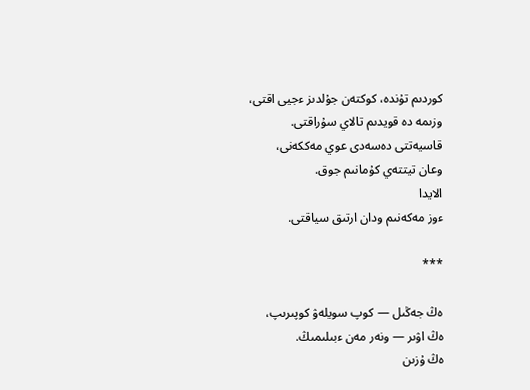كوردىم تۇندە، كوكتەن جۇلدىز ءجيى اقتى،
وزىمە دە قويدىم تالاي سۇراقتى.
قاسيەتتى دەسەدى عوي مەككەنى،
وعان تيتتەي كۇمانىم جوق.
الايدا
ءوز مەكەنىم ودان ارتىق سياقتى.

***

ەڭ جەڭىل — كوپ سويلەۋ كوپىرىپ،
ەڭ اۋىر — ونەر مەن ءبىلىمىڭ.
ەڭ ۇزىن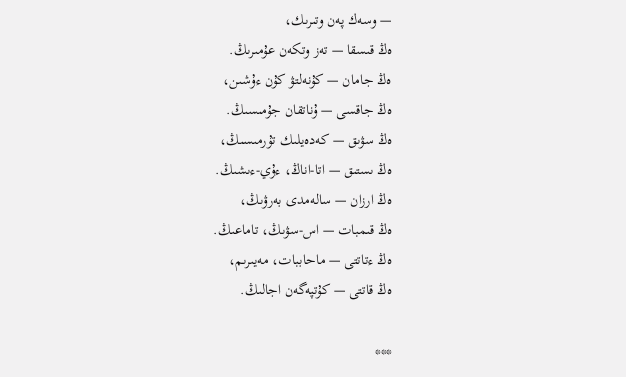— وسەك پەن وتىرىك،
ەڭ قىسقا — تەز وتكەن عۇمىرىڭ.
ەڭ جامان — كۇنەلتۋ كۇن ءۇشىن،
ەڭ جاقسى — ۇناتقان جۇمىسىڭ.
ەڭ سۋىق — كەدەيلىك تۇرمىسىڭ،
ەڭ ىستىق — اتا-اناڭ، ءۇي-ءىشىڭ.
ەڭ ارزان — سالەمدى بەرۋىڭ،
ەڭ قىمبات — اس-سۋىڭ، تاماعىڭ.
ەڭ ءتاتتى — ماحاببات، مەيىرىم،
ەڭ قاتتى — كۇتپەگەن اجالىڭ.

***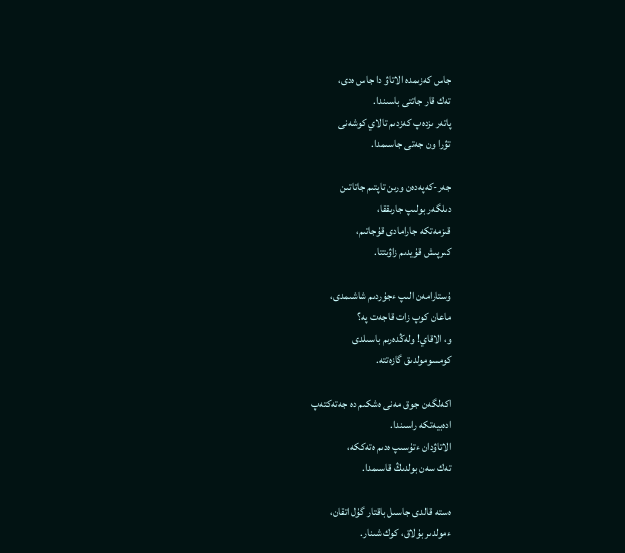جاس كەزىمدە الاتاۋ دا جاس ەدى،
تەك قار جاتتى باسىندا.
پاتەر ىزدەپ كەزدىم تالاي كوشەنى
تۋرا ون جەتى جاسىمدا.

جەر-كەپەدەن ورىن تاپتىم جاتاتىن
دىلگەر بولىپ جارىققا،
قىزمەتكە جارامادى قۇجاتىم،
كىرپىش قۇيدىم زاۋىتتا.

ۇستارامەن الىپ ءجۇردىم شاشىمدى،
ماعان كوپ زات قاجەت پە؟
و، الاقاي! ولەڭدەرىم باسىلدى
كومسومولدىق گازەتتە.

اكەلگەن جوق مەنى ەشكىم دە جەتەكتەپ
ادەبيەتكە راسىندا.
الاتاۋدان ءتۇسىپ ەدىم ەتەككە،
تەك سەن بولدىڭ قاسىمدا.

ەستە قالدى جاسىل باقتار گۇل اتقان،
ءمولدىر بۇلاق، كوك شىنار.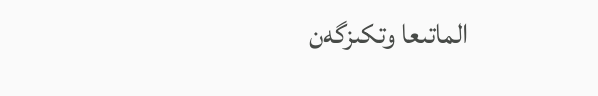الماتىعا وتكىزگەن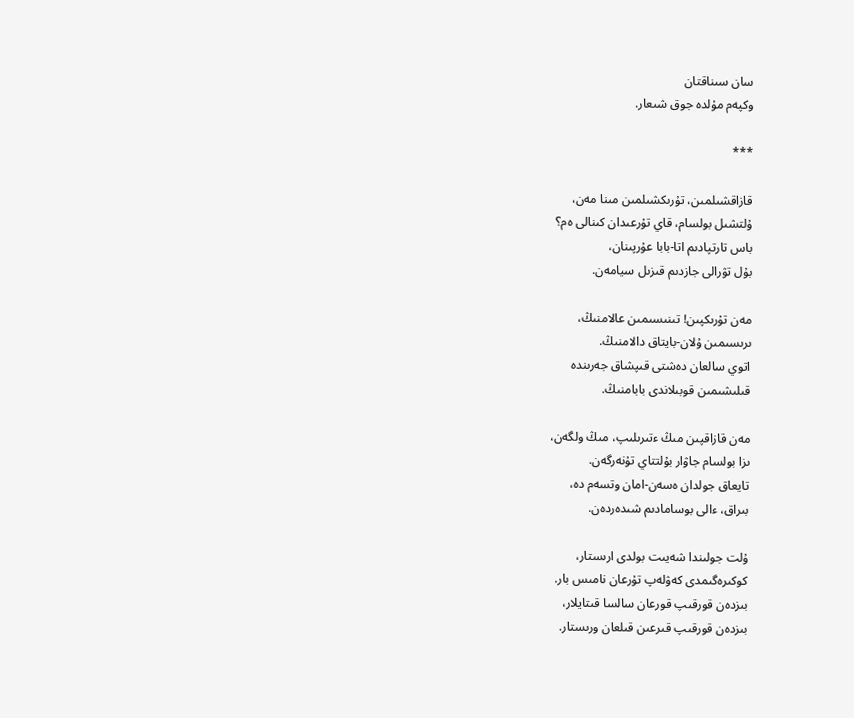سان سىناقتان
وكپەم مۇلدە جوق شىعار.

***

قازاقشىلمىن، تۇرىكشىلمىن مىنا مەن،
ۇلتشىل بولسام، قاي تۇرعىدان كىنالى ەم؟
باس تارتپادىم اتا-بابا عۇرپىنان،
بۇل تۋرالى جازدىم قىزىل سيامەن.

مەن تۇرىكپىن! تىنىسىمىن عالامنىڭ،
ىرىسىمىن ۇلان-بايتاق دالامنىڭ.
اتوي سالعان دەشتى قىپشاق جەرىندە
قىلىشىمىن قوبىلاندى بابامنىڭ.

مەن قازاقپىن مىڭ ءتىرىلىپ، مىڭ ولگەن،
ىزا بولسام جاۋار بۇلتتاي تۇنەرگەن.
تايعاق جولدان ەسەن-امان وتسەم دە،
بىراق، ءالى بوسامادىم شىدەردەن.

ۇلت جولىندا شەيىت بولدى ارىستار،
كوكىرەگىمدى كەۋلەپ تۇرعان نامىس بار.
بىزدەن قورقىپ قورعان سالسا قىتايلار،
بىزدەن قورقىپ قىرعىن قىلعان ورىستار.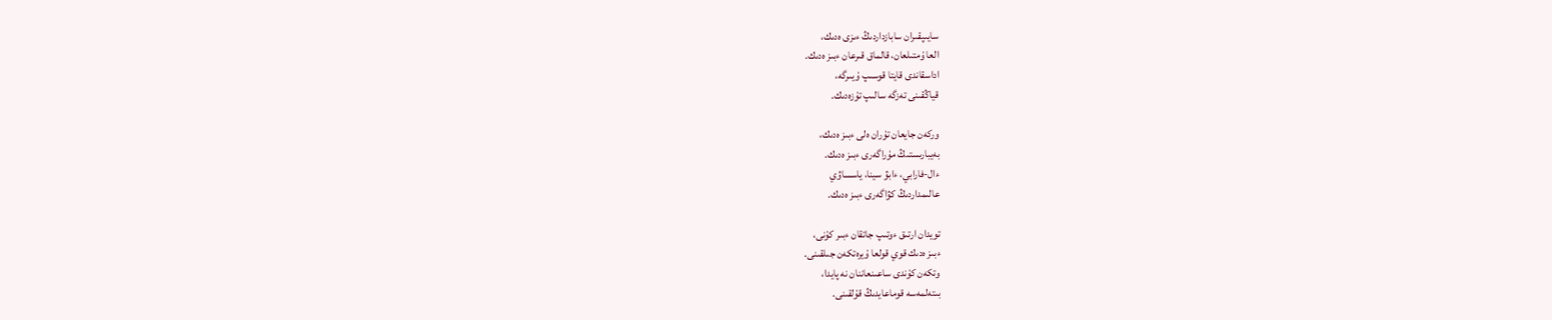سايىپقىران سابازداردىڭ ءىزى ەدىك،
العا ۇمتىلعان، قالماق قىرعان ءبىز ەدىك.
اداسقاندى قايتا قوسىپ ۇيىرگە،
قياڭقىنى تەزگە سالىپ تۇزەدىك.

وركەن جايعان تۇران ەلى ءبىز ەدىك،
بەيبارىستىڭ مۇراگەرى ءبىز ەدىك.
ءال-فارابي، ءابۋ سينا، ياسساۋي
عالىمداردىڭ كۋاگەرى ءبىز ەدىك.

تويدان ارتىق ءوتىپ جاتقان ءبىر كۇنى،
ءبىز ەدىك قوي قولعا ۇيرەتكەن جىلقىنى.
وتكەن كۇندى ساعىنعاننان نە پايدا،
بىتەلمەسە قوماعايدىڭ قۇلقىنى.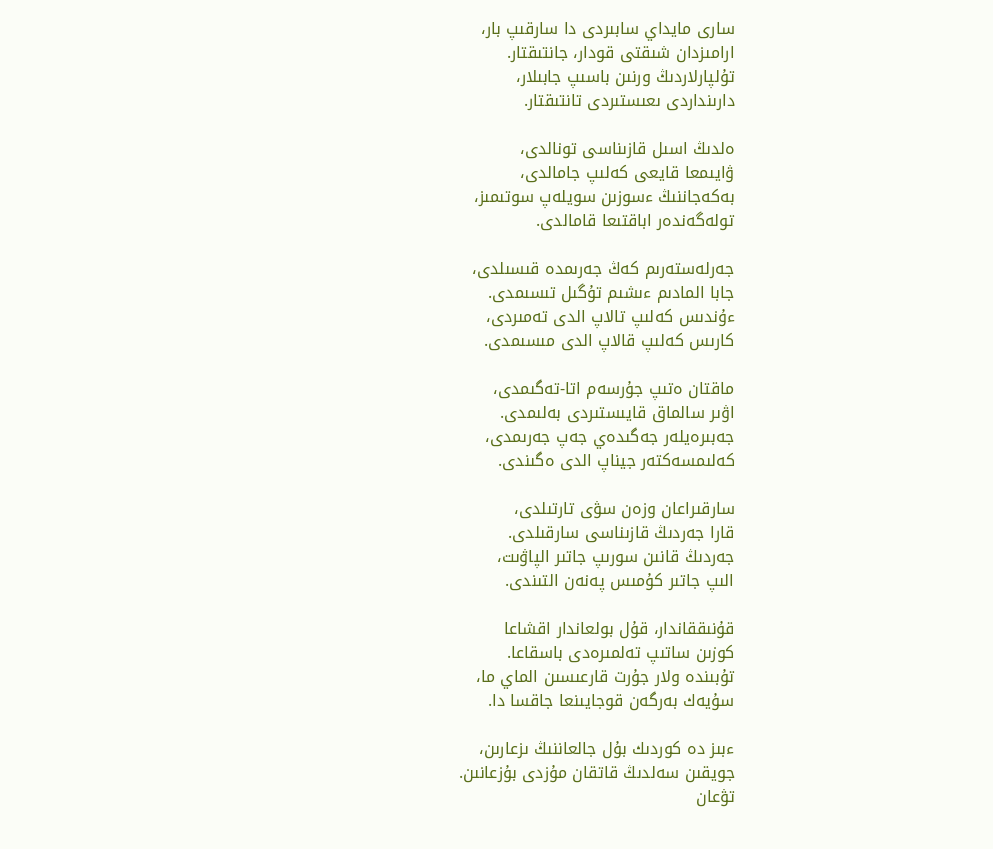سارى مايداي سابىردى دا سارقىپ بار،
ارامىزدان شىقتى قودار، جانتىقتار.
تۇلپارلاردىڭ ورنىن باسىپ جابىلار،
دارىنداردى ىعىستىردى تانتىقتار.

ەلدىڭ اسىل قازىناسى تونالدى،
ۋايىمعا قايعى كەلىپ جامالدى،
بەكەجاننىڭ ءسوزىن سويلەپ سوتىمىز،
تولەگەندەر اباقتىعا قامالدى.

جەرلەستەرىم كەڭ جەرىمدە قىسىلدى،
جابا المادىم ءىشىم تۇگىل تىسىمدى.
ءۇندىس كەلىپ تالاپ الدى تەمىردى،
كارىس كەلىپ قالاپ الدى مىسىمدى.

ماقتان ەتىپ جۇرسەم اتا-تەگىمدى،
اۋىر سالماق قايىستىردى بەلىمدى.
جەبىرەيلەر جەگىدەي جەپ جەرىمدى،
كەلىمسەكتەر جيناپ الدى ەگىندى.

سارقىراعان وزەن سۋى تارتىلدى،
قارا جەردىڭ قازىناسى سارقىلدى.
جەردىڭ قانىن سورىپ جاتىر الپاۋىت،
الىپ جاتىر كۇمىس پەنەن التىندى.

قۇنىققاندار، قۇل بولعاندار اقشاعا
كوزىن ساتىپ تەلمىرەدى باسقاعا.
تۇبىندە ولار جۇرت قارعىسىن الماي ما،
سۇيەك بەرگەن قوجايىنعا جاقسا دا.

ءبىز دە كوردىك بۇل جالعاننىڭ ىزعارىن،
جويقىن سەلدىڭ قاتقان مۇزدى بۇزعانىن.
تۋعان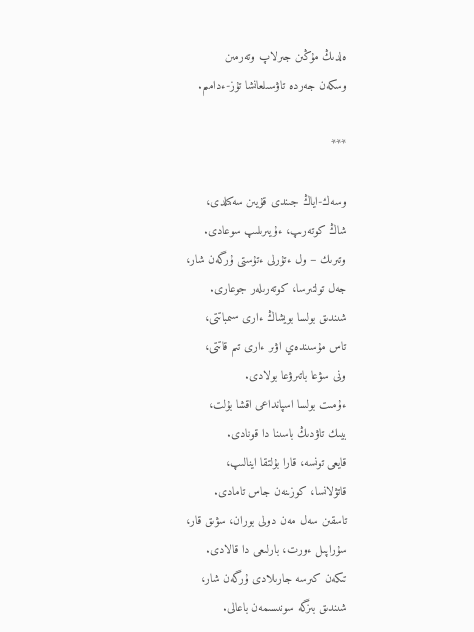ەلدىڭ مۇڭىن جىرلاپ وتەرمىن
وسكەن جەردە تاۋسىلعانشا تۇز-ءدامىم.

***

وسەك-اياڭ جىندى قۇيىن سەكىلدى،
شاڭ كوتەرىپ، ءۇيىرىلىپ سوعادى.
وتىرىك – ول ءتۇرلى ءتۇستى ۇرگەن شار،
جەل تولتىرسا، كوتەرىلەر جوعارى.
شىندىق بولسا بويشاڭ ءارى سىمباتتى،
تاس مۇسىندەي اۋىر ءارى تىم قاتتى،
ونى سۋعا باتىرۋعا بولادى.
ءۇمىت بولسا اسپانداعى اقشا بۇلت،
بيىك تاۋدىڭ باسىنا دا قونادى.
قايعى تونسە، قارا بۇلتقا اينالىپ،
قاتۋلانسا، كوزىنەن جاس تامادى.
تاسقىن سەل مەن دولى بوران، سۋىق قار،
سۇراپىل ءورت، بارلىعى دا قالادى.
تىكەن كىرسە جارىلادى ۇرگەن شار،
شىندىق بىزگە سونىسىمەن باعالى.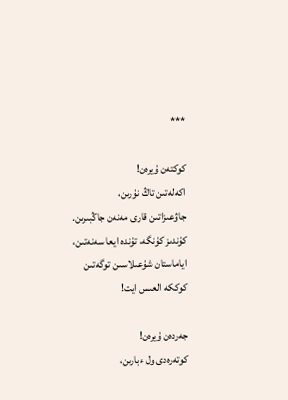***

كوكتەن ۇيرەن!
اكەلەتىن تاڭ نۇرىن،
جاۋعىزاتىن قارى مەنەن جاڭبىرىن.
كۇندىز كۇنگە، تۇندە ايعا سەنەتىن،
اياماستان شۇعىلاسىن توگەتىن
كوككە العىس ايت!

جەردەن ۇيرەن!
كوتەرەدى ول ءبارىن،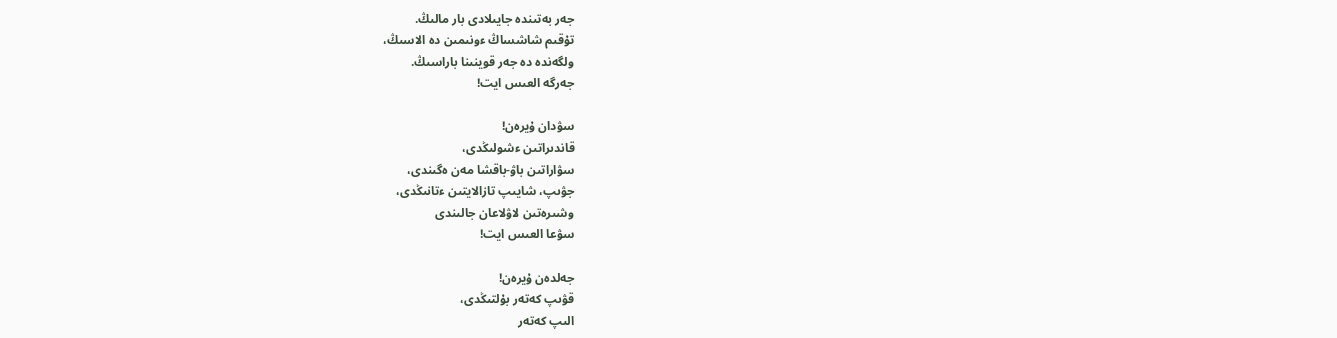جەر بەتىندە جايىلادى بار مالىڭ.
تۇقىم شاشساڭ ءونىمىن دە الاسىڭ،
ولگەندە دە جەر قوينىنا باراسىڭ.
جەرگە العىس ايت!

سۋدان ۇيرەن!
قاندىراتىن ءشولىڭدى،
سۋاراتىن باۋ-باقشا مەن ەگىندى،
جۋىپ، شايىپ تازالايتىن ءتانىڭدى،
وشىرەتىن لاۋلاعان جالىندى
سۋعا العىس ايت!

جەلدەن ۇيرەن!
قۋىپ كەتەر بۇلتىڭدى،
الىپ كەتەر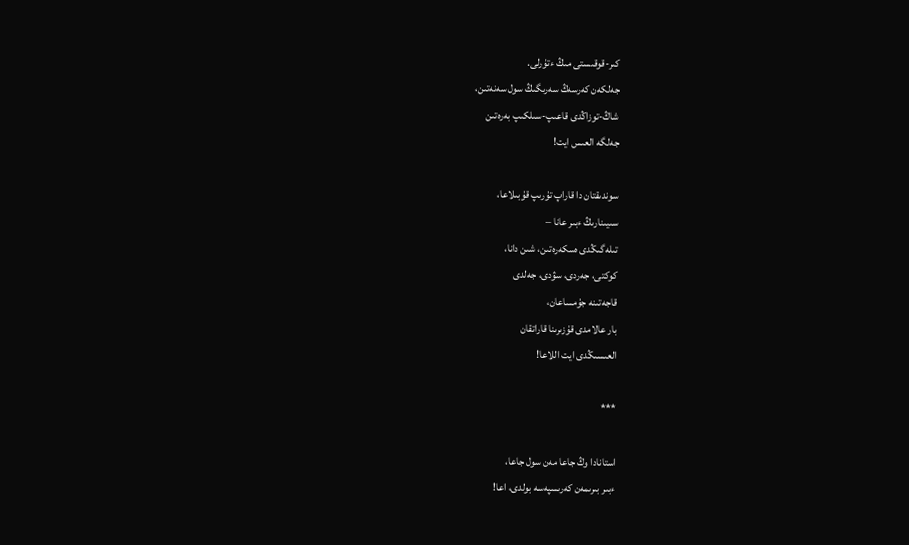كىر-قوقىستى مىڭ ءتۇرلى.
جەلكەن كەرسەڭ سەرىگىڭ سول سەنەتىن،
شاڭ-توزاڭدى قاعىپ-سىلكىپ بەرەتىن
جەلگە العىس ايت!

سوندىقتان دا قاراپ تۇرىپ قۇبىلاعا،
سىيىنارىڭ ءبىر عانا –
تىلەگىڭدى ەسكەرەتىن، شىن دانا،
كوكتى، جەردى، سۋدى، جەلدى
قاجەتىنە جۇمساعان،
بار عالامدى قۇزىرىنا قاراتقان
العىسىڭدى ايت اللاعا!

***

استانادا وڭ جاعا مەن سول جاعا،
ءبىر بىرىمەن كەرىسپەسە بولدى، اعا!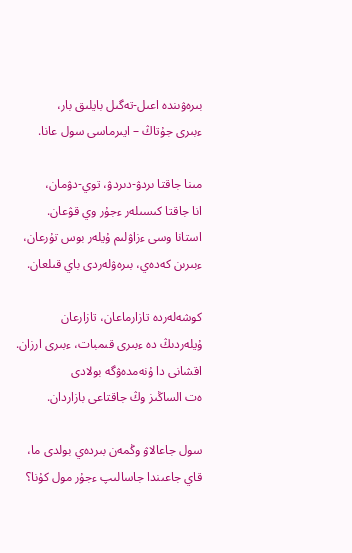بىرەۋىندە اعىل-تەگىل بايلىق بار،
ءبىرى جۇتاڭ – ايىرماسى سول عانا.

مىنا جاقتا ىردۋ-دىردۋ، توي-دۋمان،
انا جاقتا كىسىلەر ءجۇر وي قۋعان.
استانا وسى ءزاۋلىم ۇيلەر بوس تۇرعان،
ءبىرىن كەدەي، بىرەۋلەردى باي قىلعان.

كوشەلەردە تازارماعان، تازارعان
ۇيلەردىڭ دە ءبىرى قىمبات، ءبىرى ارزان.
اقشانى دا ۇنەمدەۋگە بولادى
ەت الساڭىز وڭ جاقتاعى بازاردان.

سول جاعالاۋ وڭمەن بىردەي بولدى ما،
قاي جاعىندا جاسالىپ ءجۇر مول كۇنا؟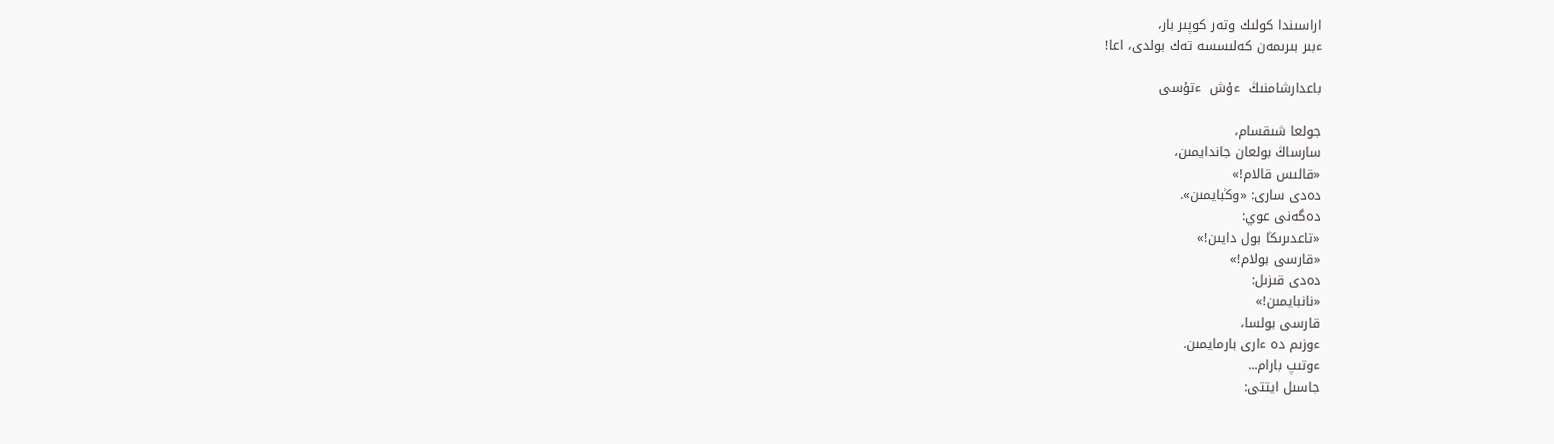اراسىندا كولىك وتەر كوپىر بار،
ءبىر بىرىمەن كەلىسسە تەك بولدى، اعا!

باعدارشامنىڭ  ءۇش  ءتۇسى

جولعا شىقسام،
سارساڭ بولعان جاندايمىن،
«قالىس قالام!»
دەدى سارى: «وڭبايمىن».
دەگەنى عوي:
«تاعدىرىڭا بول دايىن!»
«قارسى بولام!»
دەدى قىزىل:
«نانبايمىن!»
قارسى بولسا،
ءوزىم دە ءارى بارمايمىن.
ءوتىپ بارام...
جاسىل ايتتى: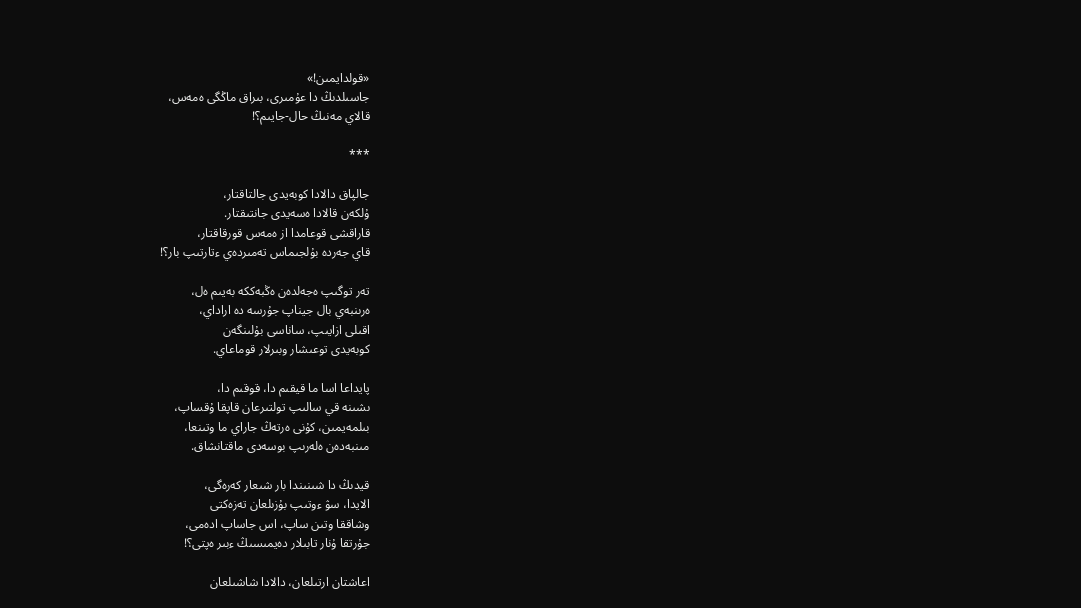«قولدايمىن!»
جاسىلدىڭ دا عۇمىرى، بىراق ماڭگى ەمەس،
قالاي مەنىڭ حال-جايىم؟!

***

جالپاق دالادا كوبەيدى جالتاقتار،
ۇلكەن قالادا ەسەيدى جانتىقتار.
قاراقشى قوعامدا از ەمەس قورقاقتار،
قاي جەردە بۇلجىماس تەمىردەي ءتارتىپ بار؟!

تەر توگىپ ەجەلدەن ەڭبەككە بەيىم ەل،
ەرىنبەي بال جيناپ جۇرسە دە اراداي،
اقىلى ازايىپ، ساناسى بۇلىنگەن
كوبەيدى توعىشار وبىرلار قوماعاي.

پايداعا اسا ما قيقىم دا، قوقىم دا،
ىشىنە قي سالىپ تولتىرعان قاپقا ۇقساپ،
بىلمەيمىن، كۇنى ەرتەڭ جاراي ما وتىنعا،
مىنبەدەن ەلەرىپ بوسەدى ماقتانشاق.

قيدىڭ دا شىنىندا بار شىعار كەرەگى،
الايدا، سۋ ءوتىپ بۇزىلعان تەزەكتى
وشاققا وتىن ساپ، اس جاساپ ادەمى،
جۇرتقا ۇنار تابىلار دەيمىسىڭ ءبىر ەپتى؟!

اعاشتان ارتىلعان، دالادا شاشىلعان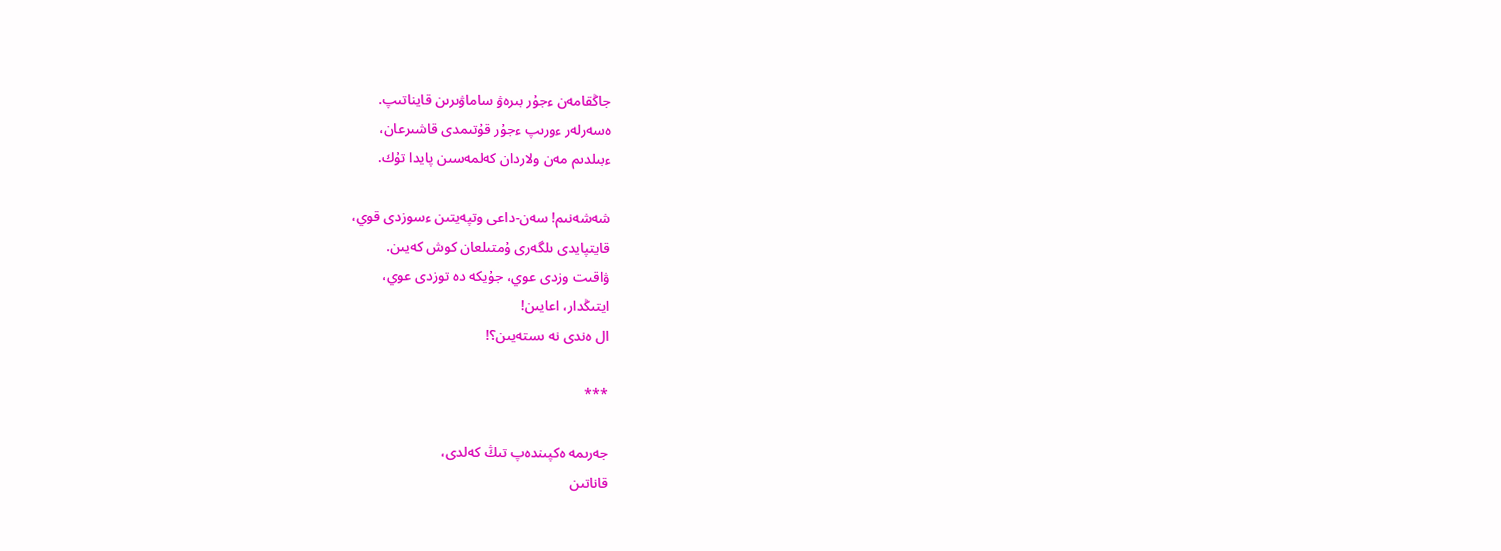جاڭقامەن ءجۇر بىرەۋ ساماۋىرىن قايناتىپ.
ەسەرلەر ءورىپ ءجۇر قۇتىمدى قاشىرعان،
ءبىلدىم مەن ولاردان كەلمەسىن پايدا تۇك.

شەشەنىم! سەن-داعى وتپەيتىن ءسوزدى قوي،
قايتپايدى ىلگەرى ۇمتىلعان كوش كەيىن.
ۋاقىت وزدى عوي، جۇيكە دە توزدى عوي،
ايتىڭدار، اعايىن!
ال ەندى نە ىستەيىن؟!

***

جەرىمە ەكپىندەپ تىڭ كەلدى،
قاناتىن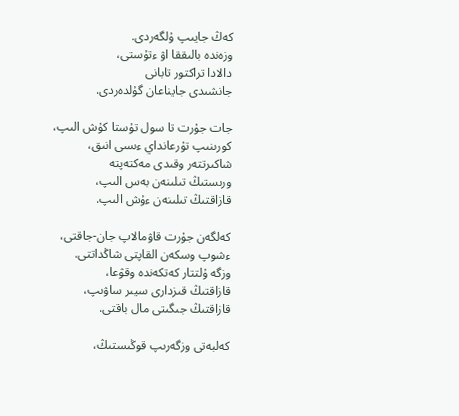كەڭ جايىپ ۇلگەردى.
وزەندە بالىققا اۋ ءتۇستى،
دالادا تراكتور تابانى
جانشىدى جايناعان گۇلدەردى.

جات جۇرت تا سول تۇستا كۇش الىپ،
كورىنىپ تۇرعانداي ءىسى انىق،
شاكىرتتەر وقىدى مەكتەپتە
ورىستىڭ تىلىنەن بەس الىپ،
قازاقتىڭ تىلىنەن ءۇش الىپ.

كەلگەن جۇرت قاۋمالاپ جان-جاقتى،
ءشوپ وسكەن القاپتى شاڭداتتى.
وزگە ۇلتتار كەتكەندە وقۋعا،
قازاقتىڭ قىزدارى سيىر ساۋىپ،
قازاقتىڭ جىگىتى مال باقتى.

كەلبەتى وزگەرىپ قوڭىستىڭ،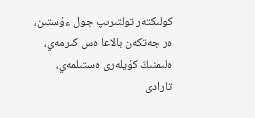كولىكتەر تولتىرىپ جول ءۇستىن،
ەر جەتكەن بالاعا ەس كىرمەي،
ەلىمنىڭ كۇيلەرى ەستىلمەي،
تارادى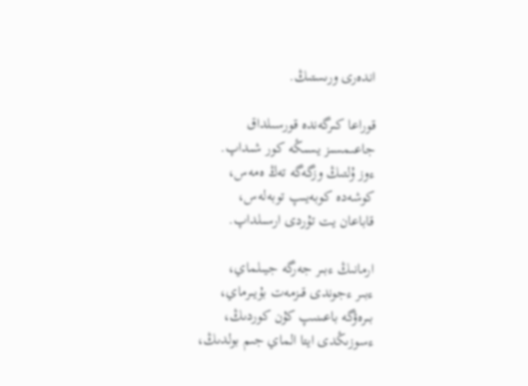اندەرى ورىستىڭ.

قوراعا كىرگەندە قورسىلداق
جاعىمسىز يسىڭە كور شىداپ.
ءوز ۇلتىڭ وزگەگە تەڭ ەمەس،
كوشەدە كوبەيىپ توبەلەس،
قاباعان يت تۇردى ارسىلداپ.

ارمانىڭ ءبىر جەرگە جيىلماي،
ءبىر ءجوندى قىزمەت بۇيىرماي،
بىرەۋگە باعىنىپ كۇن كوردىڭ،
ءسوزىڭدى ايتا الماي جىم بولدىڭ،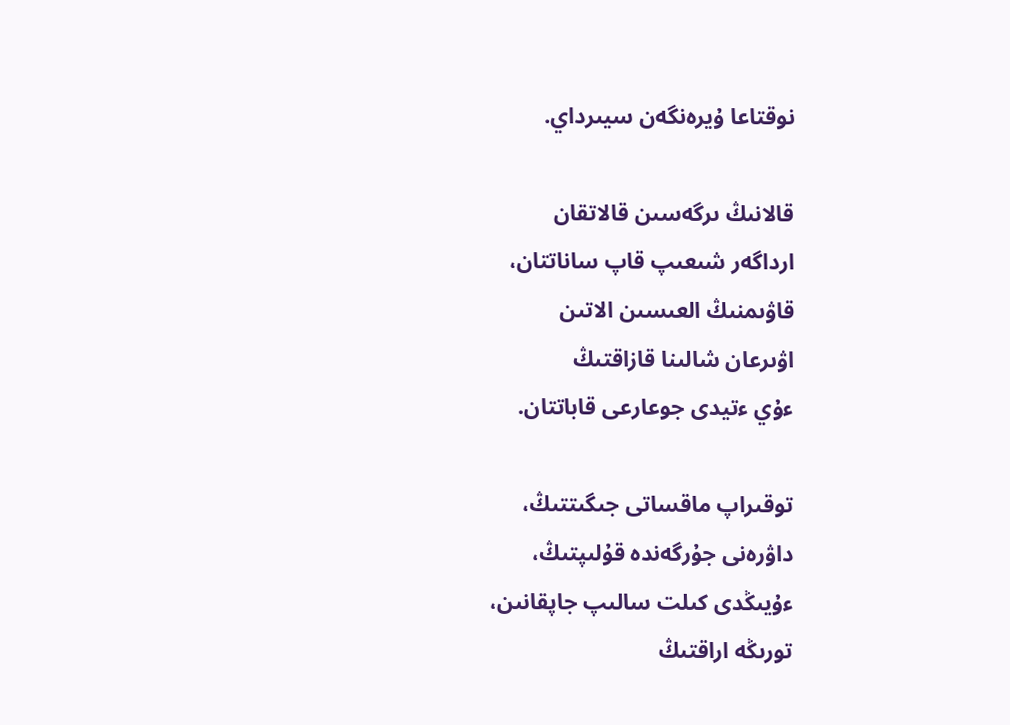نوقتاعا ۇيرەنگەن سيىرداي.

قالانىڭ ىرگەسىن قالاتقان
ارداگەر شىعىپ قاپ ساناتتان،
قاۋىمنىڭ العىسىن الاتىن
اۋىرعان شالىنا قازاقتىڭ
ءۇي ءتيدى جوعارعى قاباتتان.

توقىراپ ماقساتى جىگىتتىڭ،
داۋرەنى جۇرگەندە قۇلىپتىڭ،
ءۇيىڭدى كىلت سالىپ جاپقانىن،
تورىڭە اراقتىڭ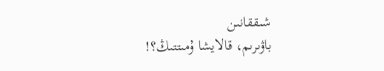شىققانىن
باۋىرىم، قالايشا ۇمىتتىڭ؟!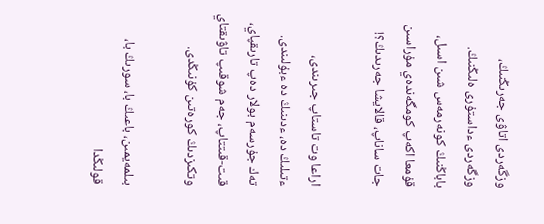وزگەردى اتاۋى جەرىڭنىڭ،
وزگەردى ءداستۇرى ەلىڭنىڭ.
باباڭنىڭ كونەرمەس شىن اسىل،
قۇمعا اكەپ كومگەندەي مۇراسىن
جات ساناپ، قالايشا جەرىدىڭ؟!

اراعا وت تاستاپ جىرىندى،
ءتىلىڭ دە، ءدىنىڭ دە ءبۇلىندى.
تەك جۇرسەم بولار دەپ تارىقپاي،
قىت-قىتتاپ، جەم شوقىپ تاۋىقتاي
وتكىزدىڭ كورەتىن كۇنىڭدى.

بىلمەيمىن، باعىڭ با، سورىڭ با،
قولىڭدا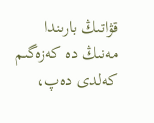قۋاتىڭ بارىندا
مەنىڭ دە كەزەگىم كەلدى دەپ،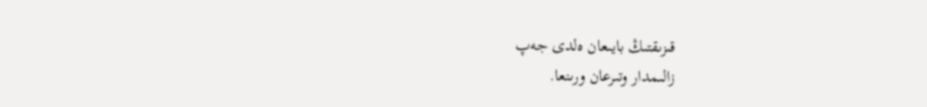قىزىقتىڭ بايىعان ەلدى جەپ
زالىمدار وتىرعان ورىنعا.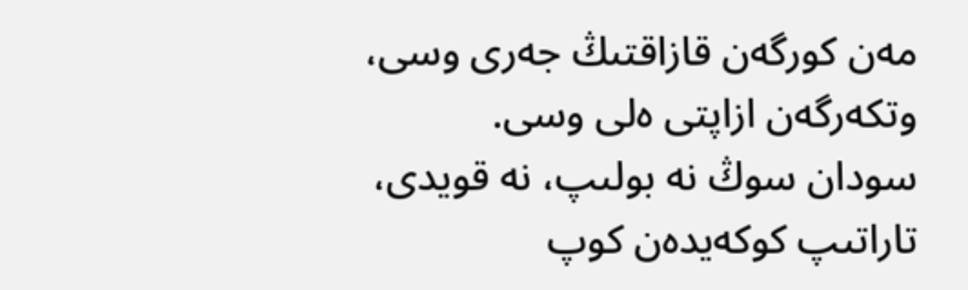مەن كورگەن قازاقتىڭ جەرى وسى،
وتكەرگەن ازاپتى ەلى وسى.
سودان سوڭ نە بولىپ، نە قويدى،
تاراتىپ كوكەيدەن كوپ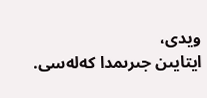ويدى،
ايتايىن جىرىمدا كەلەسى.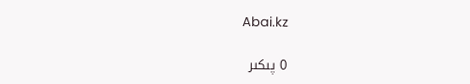Abai.kz

0 پىكىر